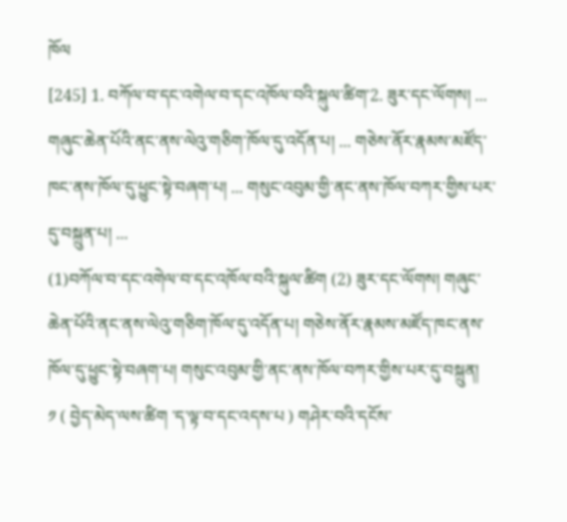ཁོལ
[245] 1. བཀོལ་བ་དང་འགེལ་བ་དང་འཁོལ་བའི་སྐུལ་ཚིག་2. ཟུར་དང་ལོགས། ... གཞུང་ཆེན་པོའི་ནང་ནས་ལེའུ་གཅིག་ཁོལ་དུ་འདོན་པ། ... གཅེས་ནོར་རྣམས་མཛོད་ཁང་ནས་ཁོལ་དུ་ཕྱུང་སྟེ་བཞག་པ། ... གསུང་འབུམ་གྱི་ནང་ནས་ཁོལ་བཀར་གྱིས་པར་དུ་བསྐྲུན་པ། ...
(1)བཀོལ་བ་དང་འགེལ་བ་དང་འཁོལ་བའི་སྐུལ་ཚིག (2) ཟུར་དང་ལོགས། གཞུང་ཆེན་པོའི་ནང་ནས་ལེའུ་གཅིག་ཁོལ་དུ་འདོན་པ། གཅེས་ནོར་རྣམས་མཛོད་ཁང་ནས་ཁོལ་དུ་ཕྱུང་སྟེ་བཞག་པ། གསུང་འབུམ་གྱི་ནང་ནས་ཁོལ་བཀར་གྱིས་པར་དུ་བསྐྲུན།
༡ ( བྱེད་མེད་ལས་ཚིག ་ད་ལྟ་བ་དང་འདས་པ ) གཤེར་བའི་དངོས་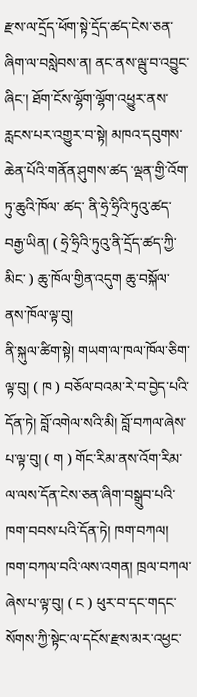རྫས་ལ་དྲོད་ཕོག་སྟེ་དྲོད་ཚད་ངེས་ཅན་ཞིག་ལ་བསླེབས་ན། ནང་ནས་ལྦུ་བ་འབྱུང་ཞིང་། ཐོག་ངོས་ལྷོག་ལྷོག་འཕྱུར་ནས་རླངས་པར་འགྱུར་བ་སྟེ། མཁའ་དབུགས་ཆེན་པོའི་གནོན་ཤུགས་ཚད ་ལྡན་གྱི་འོག་ཏུ་ཆུའི་ཁོལ་ ཚད་ ནི་ཧྲེ་ཧྲིའི་ཏུའུ་ཚད་བརྒྱ་ཡིན། ( ཧྲེ་ཧྲིའི་ཏུའུ་ནི་དྲོད་ཚད་ཀྱི་མིང་ ) ཆུ་ཁོལ་གྱིན་འདུག ཆུ་བསྐོལ་ནས་ཁོལ་ལྟ་བུ།
ནི་སྐུལ་ཚིག་སྟེ། གཡག་ལ་ཁལ་ཁོལ་ཅིག་ལྟ་བུ། ( ཁ ) བཅོལ་བའམ་རེ་བ་བྱེད་པའི་དོན་ཏེ། བློ་འགེལ་སའི་མི། བློ་བཀལ་ཞེས་པ་ལྟ་བུ། ( ག ) གོང་རིམ་ནས་འོག་རིམ་ལ་ལས་དོན་ངེས་ཅན་ཞིག་བསྒྲུབ་པའི་ཁག་བབས་པའི་དོན་ཏེ། ཁག་བཀལ། ཁག་བཀལ་བའི་ལས་འགན། ཁྲལ་བཀལ་ ཞེས་པ་ལྟ་བུ། ( ང ) ཕུར་བ་དང་གདང་སོགས་ཀྱི་སྟེང་ལ་དངོས་རྫས་མར་འཕྱང་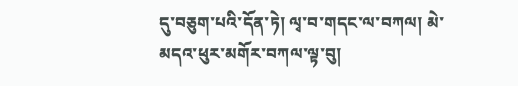དུ་བཅུག་པའི་དོན་ཏེ། ལྭ་བ་གདང་ལ་བཀལ། མེ་མདའ་ཕུར་མགོར་བཀལ་ལྟ་བུ།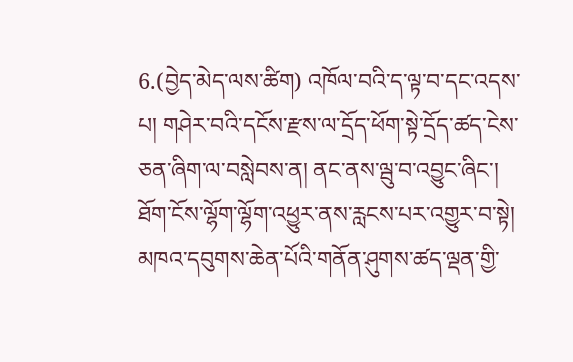6.(བྱེད་མེད་ལས་ཚིག) འཁོལ་བའི་ད་ལྟ་བ་དང་འདས་པ། གཤེར་བའི་དངོས་རྫས་ལ་དྲོད་ཕོག་སྟེ་དྲོད་ཚད་ངེས་ཅན་ཞིག་ལ་བསླེབས་ན། ནང་ནས་ལྦུ་བ་འབྱུང་ཞིང་། ཐོག་ངོས་ལྷོག་ལྷོག་འཕྱུར་ནས་རླངས་པར་འགྱུར་བ་སྟེ། མཁའ་དབུགས་ཆེན་པོའི་གནོན་ཤུགས་ཚད་ལྡན་གྱི་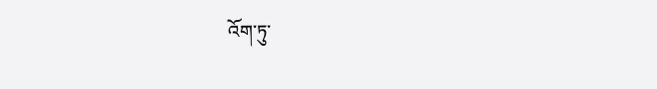འོག་ཏུ་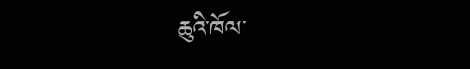ཆུའི་ཁོལ་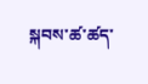སྐབས་ཚ་ཚད་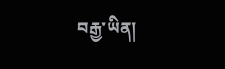བརྒྱ་ཡིན།